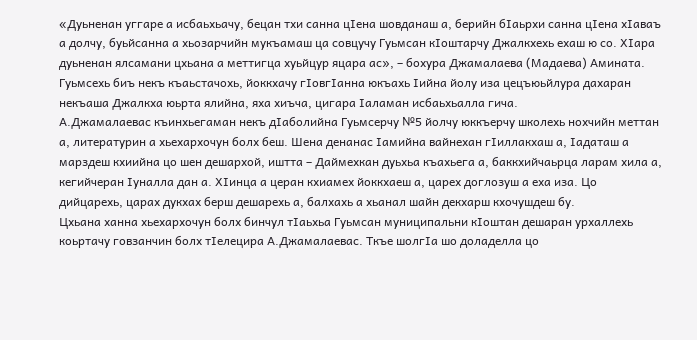«Дуьненан уггаре а исбаьхьачу, бецан тхи санна цIена шовданаш а, берийн бIаьрхи санна цIена хIаваъ а долчу, буьйсанна а хьозарчийн мукъамаш ца совцучу Гуьмсан кIоштарчу Джалкхехь ехаш ю со. ХIара дуьненан ялсамани цхьана а меттигца хуьйцур яцара ас», – бохура Джамалаева (Мадаева) Амината.
Гуьмсехь биъ некъ къаьстачохь, йоккхачу гIовгIанна юкъахь Iийна йолу иза цецъюьйлура дахаран некъаша Джалкха юьрта ялийна, яха хиъча, цигара Iаламан исбаьхьалла гича.
А.Джамалаевас къинхьегаман некъ дIаболийна Гуьмсерчу №5 йолчу юккъерчу школехь нохчийн меттан а, литературин а хьехархочун болх беш. Шена денанас Iамийна вайнехан гIиллакхаш а, Iадаташ а марздеш кхиийна цо шен дешархой, иштта – Даймехкан дуьхьа къахьега а, баккхийчаьрца ларам хила а, кегийчеран Iуналла дан а. ХIинца а церан кхиамех йоккхаеш а, царех доглозуш а еха иза. Цо дийцарехь, царах дукхах берш дешарехь а, балхахь а хьанал шайн декхарш кхочушдеш бу.
Цхьана ханна хьехархочун болх бинчул тIаьхьа Гуьмсан муниципальни кIоштан дешаран урхаллехь коьртачу говзанчин болх тIелецира А.Джамалаевас. Ткъе шолгIа шо доладелла цо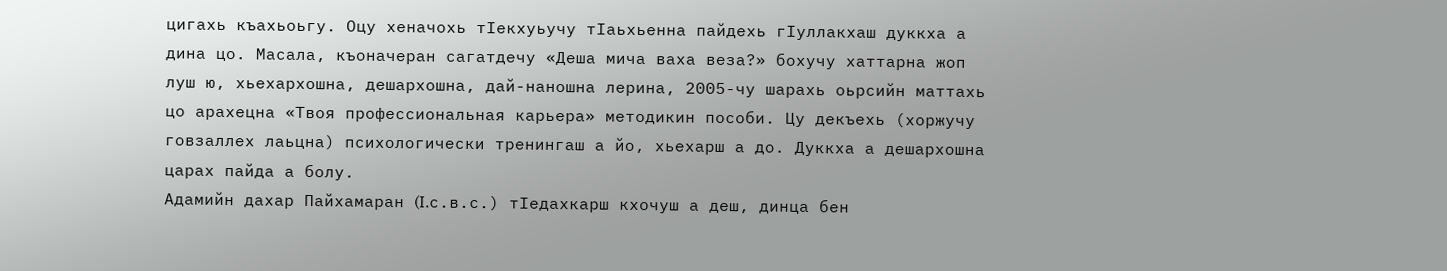цигахь къахьоьгу. Оцу хеначохь тIекхуьучу тIаьхьенна пайдехь гIуллакхаш дуккха а дина цо. Масала, къоначеран сагатдечу «Деша мича ваха веза?» бохучу хаттарна жоп луш ю, хьехархошна, дешархошна, дай-наношна лерина, 2005-чу шарахь оьрсийн маттахь цо арахецна «Твоя профессиональная карьера» методикин пособи. Цу декъехь (хоржучу говзаллех лаьцна) психологически тренингаш а йо, хьехарш а до. Дуккха а дешархошна царах пайда а болу.
Адамийн дахар Пайхамаран (I.с.в.с.) тIедахкарш кхочуш а деш, динца бен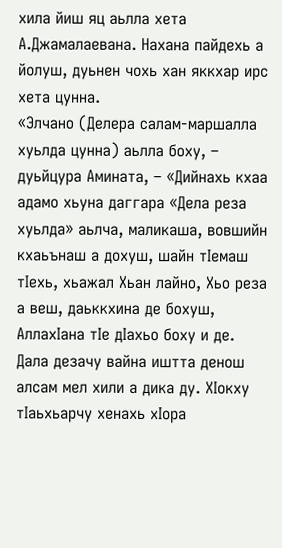хила йиш яц аьлла хета А.Джамалаевана. Нахана пайдехь а йолуш, дуьнен чохь хан яккхар ирс хета цунна.
«Элчано (Делера салам-маршалла хуьлда цунна) аьлла боху, – дуьйцура Амината, – «Дийнахь кхаа адамо хьуна даггара «Дела реза хуьлда» аьлча, маликаша, вовшийн кхаьънаш а дохуш, шайн тIемаш тIехь, хьажал Хьан лайно, Хьо реза а веш, даьккхина де бохуш, АллахIана тIе дIахьо боху и де. Дала дезачу вайна иштта денош алсам мел хили а дика ду. ХIокху тIаьхьарчу хенахь хIора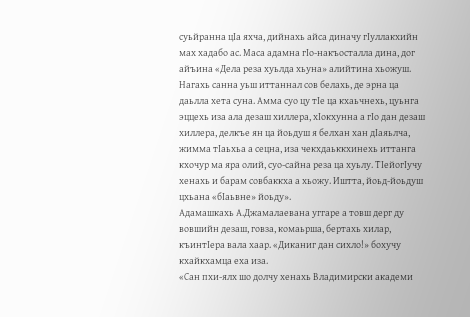суьйранна цIа яхча, дийнахь айса диначу гIуллакхийн мах хадабо ас. Маса адамна гIо-накъосталла дина, дог айъина «Дела реза хуьлда хьуна» алийтина хьожуш. Нагахь санна уьш иттаннал сов белахь, де эрна ца даьлла хета суна. Амма суо цу тIе ца кхаьчнехь, цуьнга эццехь иза ала дезаш хиллера, хIокхунна а гIо дан дезаш хиллера, делкъе ян ца йоьдуш я белхан хан дIаяьлча, жимма тIаьхьа а сецна, иза чекхдаьккхинехь иттанга кхочур ма яра олий, суо-сайна реза ца хуьлу. ТIейогIучу хенахь и барам совбаккха а хьожу. Иштта, йоьд-йоьдуш цхьана «бIаьвне» йоьду».
Адамашкахь А.Джамалаевана уггаре а товш дерг ду вовшийн дезаш, говза, комаьрша, бертахь хилар, къинтIера вала хаар. «Диканиг дан сихло!» бохучу кхайкхамца еха иза.
«Сан пхи-ялх шо долчу хенахь Владимирски академи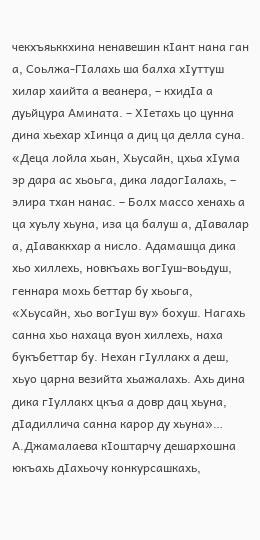чекхъяьккхина ненавешин кIант нана ган а, Соьлжа-ГIалахь ша балха хIуттуш хилар хаийта а веанера, – кхидIа а дуьйцура Амината. – ХIетахь цо цунна дина хьехар хIинца а диц ца делла суна. «Деца лойла хьан, Хьусайн, цхьа хIума эр дара ас хьоьга, дика ладогIалахь, – элира тхан нанас. – Болх массо хенахь а ца хуьлу хьуна, иза ца балуш а, дIавалар а, дIаваккхар а нисло. Адамашца дика хьо хиллехь, новкъахь вогIуш-воьдуш, геннара мохь беттар бу хьоьга, «Хьусайн, хьо вогIуш ву» бохуш. Нагахь санна хьо нахаца вуон хиллехь, наха букъбеттар бу. Нехан гIуллакх а деш, хьуо царна везийта хьажалахь. Ахь дина дика гIуллакх цкъа а довр дац хьуна, дIадиллича санна карор ду хьуна»…
А.Джамалаева кIоштарчу дешархошна юкъахь дIахьочу конкурсашкахь,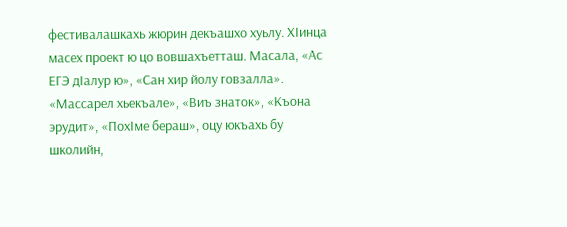фестивалашкахь жюрин декъашхо хуьлу. ХIинца масех проект ю цо вовшахъетташ. Масала, «Ас ЕГЭ дIалур ю», «Сан хир йолу говзалла». «Массарел хьекъале», «Виъ знаток», «Къона эрудит», «ПохIме бераш», оцу юкъахь бу школийн,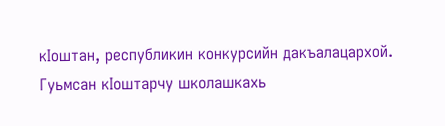кIоштан, республикин конкурсийн дакъалацархой. Гуьмсан кIоштарчу школашкахь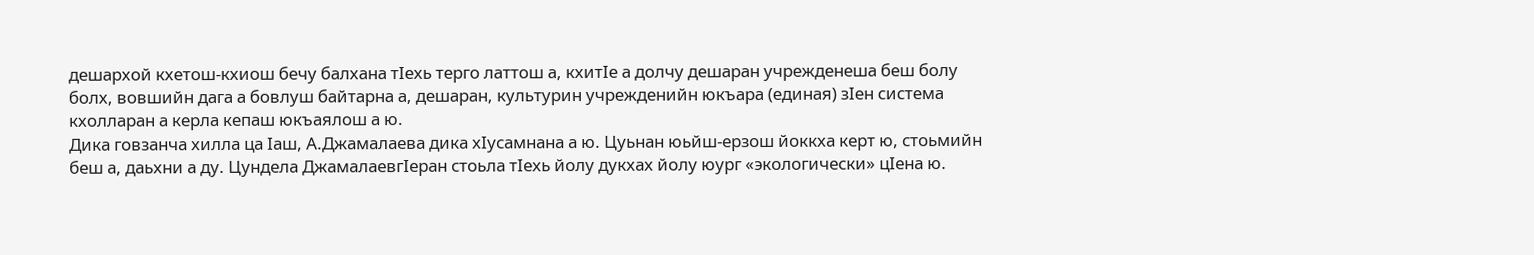дешархой кхетош-кхиош бечу балхана тIехь терго латтош а, кхитIе а долчу дешаран учрежденеша беш болу болх, вовшийн дага а бовлуш байтарна а, дешаран, культурин учрежденийн юкъара (единая) зIен система кхолларан а керла кепаш юкъаялош а ю.
Дика говзанча хилла ца Iаш, А.Джамалаева дика хIусамнана а ю. Цуьнан юьйш-ерзош йоккха керт ю, стоьмийн беш а, даьхни а ду. Цундела ДжамалаевгIеран стоьла тIехь йолу дукхах йолу юург «экологически» цIена ю.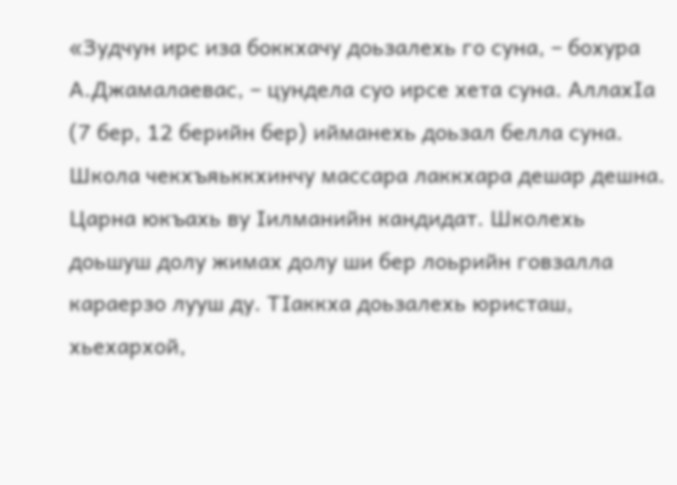«Зудчун ирс иза боккхачу доьзалехь го суна, – бохура А.Джамалаевас, – цундела суо ирсе хета суна. АллахIа (7 бер, 12 берийн бер) ийманехь доьзал белла суна. Школа чекхъяьккхинчу массара лаккхара дешар дешна. Царна юкъахь ву Iилманийн кандидат. Школехь доьшуш долу жимах долу ши бер лоьрийн говзалла караерзо лууш ду. ТIаккха доьзалехь юристаш, хьехархой,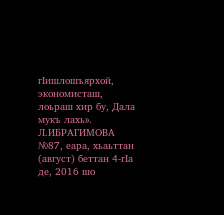гIишлошъярхой, экономисташ, лоьраш хир бу, Дала мукъ лахь».
Л.ИБРАГИМОВА
№87, еара, хьаьттан (август) беттан 4-гIа де, 2016 шо